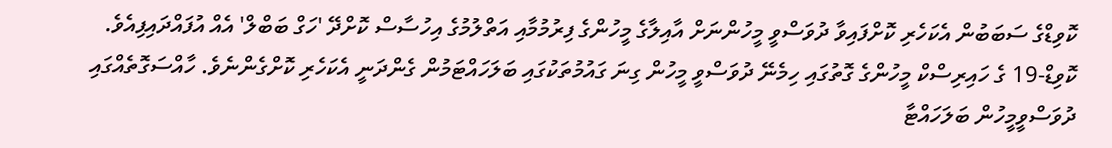ކޮވިޑްގެ ސަބަބުން އެކަހެރި ކޮށްފައިވާ ދުވަސްވީ މީހުންނަށް އާއިލާގެ މީހުންގެ ފިރުމުމާއި އަތްލުމުގެ އިހުސާސް ކޮށްދޭ 'ހަގް ބަބްލް' އެއް އުފައްދައިފިއެވެ.
ކޮވިޑް-19 ގެ ހައިރިސްކް މީހުންގެ ގޮތުގައި ހިމެނޭ ދުވަސްވީ މީހުން ގިނަ ގައުމުތަކުގައި ބަލަހައްޓަމުން ގެންދަނީ އެކަހެރި ކޮށްގެންނެވެ. ހާއްސަގޮތެއްގައި ދުވަސްވީމީހުން ބަލަހައްޓާ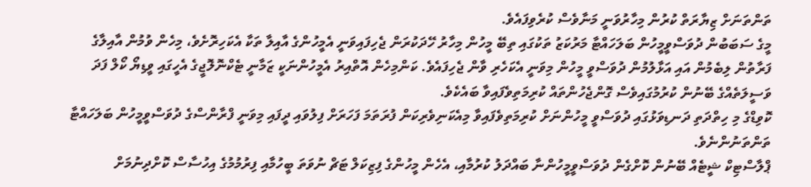ތަންތަނަށް ޒިޔާރަތް ކުރުން މިހާރުވަނީ މަނާވެސް ކުރެވިފައެވެ.
މީގެ ސަބަބުން ދުވަސްވީމީހުން ބަލަހައްޓާ މަރުކަޒު ތަކުގައި ތިބޭ މީހުން މިހާރު ހޭދަކުރަން ޖެހިފައިވަނީ އެމީހުންގެ އާއިލާ ތަކާ އެކަހިރޮށެވެ، މިހެން ވުމުން އާއިލާގެ ފަރާތުން ލިބެމުން އައި އަޅާލުމުން ދުވަސްވީ މީހުން މިވަނީ އެކަހެރި ވާން ޖެހިފައެވެ. ކަންމިހެން އޮތްއިރު އެމީހުންނަކީ ޒަމާނީ ޓެކްނޮލޮޖީގެ އެހީގައި ވީޑިޔޯ ކޯލް ފަދަ ވަސީލަތެއްގެ ބޭނުން ކުރުމުގައިވެސް ގޮންޖެހުންތައް ކުރިމަތިވެފައިވާ ބައެކެވެ.
ކޮވިޑްގެ މި ހިތްދަތި ދަނޑިވަޅުގައި ދުވަސްވީ މީހުންނަށް ކުރިމަތިވެފައިވާ މިއެކަނިވެރިކަން ފުރަތަމަ ފަހަރަށް ފިލުވައި ދީފައި މިވަނީ ފްރާންސްގެ ދުވަސްވީމީހުން ބަލަހައްޓާ ތަންތަނުންނެވެ.
ޕްލާސްޓިކް ޝީޓެއް ބޭނުން ކޮށްގެން ދުވަސްވީމީހުންނާ ބައްދަލު ކުރުމާއި، އެހެން މީހުންގެ ފިޒިކަލް ޓަޗް ނުވަތަ ބީހުމާއި ފިރުމުމުގެ އިހުސާސް ކޮށްދިނުމަށް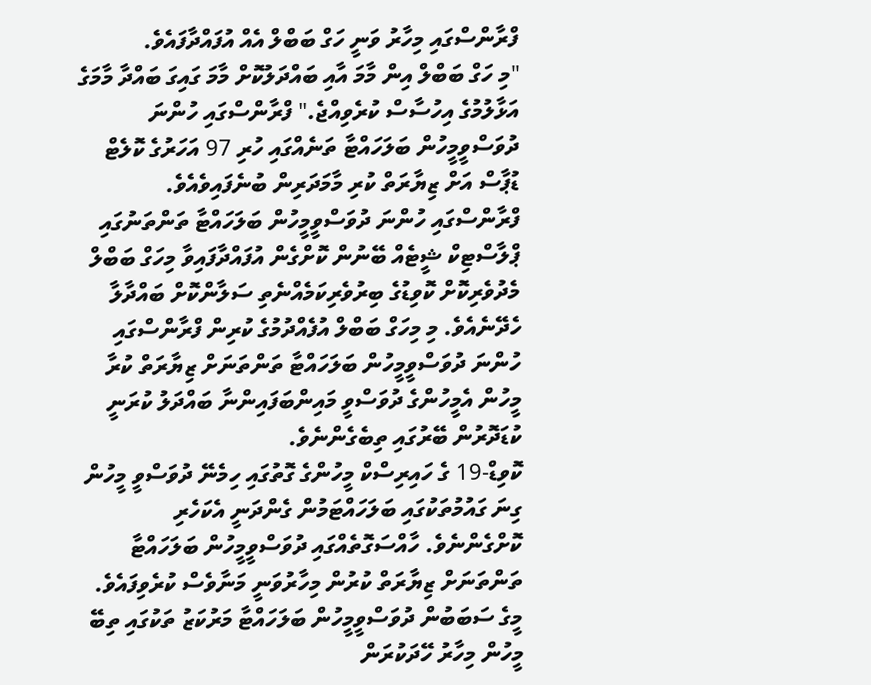ފްރާންސްގައި މިހާރު ވަނީ ހަގް ބަބްލް އެއް އުފައްދާފައެވެ.
"މި ހަގް ބަބްލް އިން މާމަ އާއި ބައްދަލުކޮށް މާމަ ގައިގަ ބައްދާ މާމަގެ އަޅާލުމުގެ އިހުސާސް ކުރެވިއްޖެ." ފްރާންސްގައި ހުންނަ ދުވަސްވީމީހުން ބަލަހައްޓާ ތަނެއްގައި ހުރި 97 އަހަރުގެ ކޮލެޓް ޑުޕާސް އަށް ޒިޔާރަތް ކުރި މާމަދަރިން ބުނެފައިވެއެވެ.
ފްރާންސްގައި ހުންނަ ދުވަސްވީމީހުން ބަލަހައްޓާ ތަންތަނުގައި ޕްލާސްޓިކް ޝީޓެއް ބޭނުން ކޮށްގެން އުފައްދާފައިވާ މިހަގް ބަބްލް މެދުވެރިކޮށް ކޮވިޑުގެ ބިރުވެރިކަމެއްނެތި ސަލާންކޮށް ބައްދާލާ ހެދޭނެއެވެ. މި މިހަގް ބަބްލް އުފެއްދުމުގެ ކުރިން ފްރާންސްގައި ހުންނަ ދުވަސްވީމީހުން ބަލަހައްޓާ ތަންތަނަށް ޒިޔާރަތް ކުރާ މީހުން އެމީހުންގެ ދުވަސްވީ މައިންބަފައިންނާ ބައްދަލު ކުރަނީ ކުޑަދޮރުން ބޭރުގައި ތިބެގެންނެވެ.
ކޮވިޑް-19 ގެ ހައިރިސްކް މީހުންގެ ގޮތުގައި ހިމެނޭ ދުވަސްވީ މީހުން ގިނަ ގައުމުތަކުގައި ބަލަހައްޓަމުން ގެންދަނީ އެކަހެރި ކޮށްގެންނެވެ. ހާއްސަގޮތެއްގައި ދުވަސްވީމީހުން ބަލަހައްޓާ ތަންތަނަށް ޒިޔާރަތް ކުރުން މިހާރުވަނީ މަނާވެސް ކުރެވިފައެވެ.
މީގެ ސަބަބުން ދުވަސްވީމީހުން ބަލަހައްޓާ މަރުކަޒު ތަކުގައި ތިބޭ މީހުން މިހާރު ހޭދަކުރަން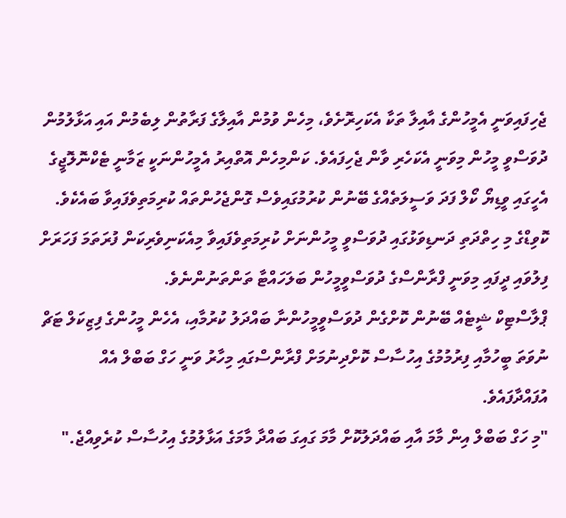ޖެހިފައިވަނީ އެމީހުންގެ އާއިލާ ތަކާ އެކަހިރޮށެވެ، މިހެން ވުމުން އާއިލާގެ ފަރާތުން ލިބެމުން އައި އަޅާލުމުން ދުވަސްވީ މީހުން މިވަނީ އެކަހެރި ވާން ޖެހިފައެވެ. ކަންމިހެން އޮތްއިރު އެމީހުންނަކީ ޒަމާނީ ޓެކްނޮލޮޖީގެ އެހީގައި ވީޑިޔޯ ކޯލް ފަދަ ވަސީލަތެއްގެ ބޭނުން ކުރުމުގައިވެސް ގޮންޖެހުންތައް ކުރިމަތިވެފައިވާ ބައެކެވެ.
ކޮވިޑްގެ މި ހިތްދަތި ދަނޑިވަޅުގައި ދުވަސްވީ މީހުންނަށް ކުރިމަތިވެފައިވާ މިއެކަނިވެރިކަން ފުރަތަމަ ފަހަރަށް ފިލުވައި ދީފައި މިވަނީ ފްރާންސްގެ ދުވަސްވީމީހުން ބަލަހައްޓާ ތަންތަނުންނެވެ.
ޕްލާސްޓިކް ޝީޓެއް ބޭނުން ކޮށްގެން ދުވަސްވީމީހުންނާ ބައްދަލު ކުރުމާއި، އެހެން މީހުންގެ ފިޒިކަލް ޓަޗް ނުވަތަ ބީހުމާއި ފިރުމުމުގެ އިހުސާސް ކޮށްދިނުމަށް ފްރާންސްގައި މިހާރު ވަނީ ހަގް ބަބްލް އެއް އުފައްދާފައެވެ.
"މި ހަގް ބަބްލް އިން މާމަ އާއި ބައްދަލުކޮށް މާމަ ގައިގަ ބައްދާ މާމަގެ އަޅާލުމުގެ އިހުސާސް ކުރެވިއްޖެ."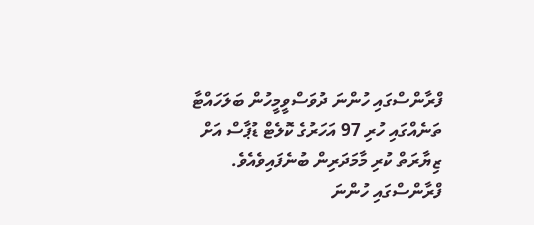ފްރާންސްގައި ހުންނަ ދުވަސްވީމީހުން ބަލަހައްޓާ ތަނެއްގައި ހުރި 97 އަހަރުގެ ކޮލެޓް ޑުޕާސް އަށް ޒިޔާރަތް ކުރި މާމަދަރިން ބުނެފައިވެއެވެ.
ފްރާންސްގައި ހުންނަ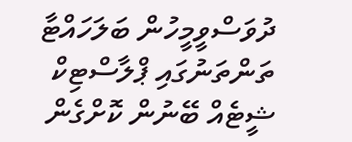ދުވަސްވީމީހުން ބަލަހައްޓާ ތަންތަނުގައި ޕްލާސްޓިކް ޝީޓެއް ބޭނުން ކޮށްގެން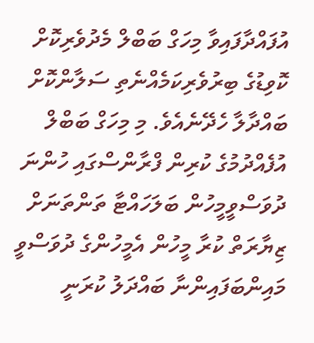އުފައްދާފައިވާ މިހަގް ބަބްލް މެދުވެރިކޮށް ކޮވިޑުގެ ބިރުވެރިކަމެއްނެތި ސަލާންކޮށް ބައްދާލާ ހެދޭނެއެވެ. މި މިހަގް ބަބްލް އުފެއްދުމުގެ ކުރިން ފްރާންސްގައި ހުންނަ ދުވަސްވީމީހުން ބަލަހައްޓާ ތަންތަނަށް ޒިޔާރަތް ކުރާ މީހުން އެމީހުންގެ ދުވަސްވީ މައިންބަފައިންނާ ބައްދަލު ކުރަނީ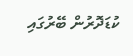ކުޑަދޮރުން ބޭރުގައި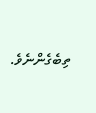ތިބެގެންނެވެ.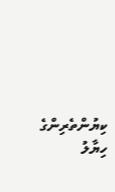ކިޔުންތެރިންގެ ހިޔާލު